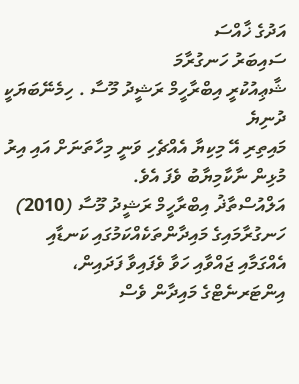އަދުގެ ޚާއްސަ
ސައިބަރު ހަނގުރާމަ
ޝާޢިއުކުރީ އިބްރާހީމް ރަޝީދު މޫސާ . ހިމެނޭބަޔަކީ ދުނިޔެ
މައިތިރި އޭ މިކިޔާ އެއްޗެހި ވަނީ މިހާތަނަށް އައި އިރު މުޅިން ނާކާމިޔާބު ވެފަ އެވެ.
އަލްއުސްތާޛު އިބްރާހީމް ރަޝީދު މޫސާ (2010)
ހަނގުރާމައިގެ މައިދާންތަކެއްކަމުގައި ކަނޑާއި އެއްގަމާއި ޖައްވާއި ހަވާ ވެފައިވާ ފަދައިން،  އިންޓަރނެޓްގެ މައިދާން ވެސް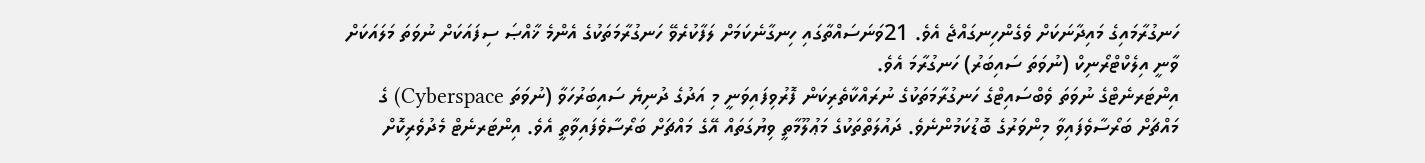ހަނގުރާމައިގެ މައިދާނަކަށް ވެގެންހިނގައްޖެ އެވެ. 21ވަނަސައްތާގައި ހިނގާނެކަމަށް ލަފާކުރެވޭ ހަނގުރާމަތަކުގެ އެންމެ ޚާއްޞަ ސިފައަކަށް ނުވަތަ މަލައަކަށް ވާނީ އިލެކްޓްރޯނިކް (ނުވަތަ ސައިބަރު) ހަނގުރާމަ އެވެ.
އިންޓަރނެޓްގެ ނުވަތަ ވެބްސައިޓްގެ ހަނގުރާމަތަކުގެ ނުރައްކާތެރިކަން ފޮރުވިފައިވަނީ މި އަދުގެ ދުނިޔެ ސައިބަރުހަވާ (ނުވަތަ Cyberspace) ގެ މައްޗަށް ބަރޯސާވެފައިވާ މިންވަރުގެ ބޮޑުކަމުންނެވެ. ދައުލަތްތަކުގެ މަޢުލޫމާތީ ވިޔުގަތައް އޭގެ މައްޗަށް ބަރޯސާވެފައިވާތީ އެވެ. އިންޓަރނެޓް މެދުވެރިކޮށް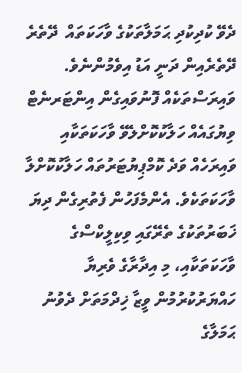ދެވޭ ކުދިކުދި ޙަމަލާތަކުގެ ވާހަކަތައް  ދޭތެރެ ދޭތެރެއިން ދަނީ އަޑު އިވެމުންނެވެ. ވައިރަސްތަކެއް ފޮނުވައިގެން އިންޓަރނެޓް ވިޔުގައެއް ހަލާކުކޮށްލެވޭ ވާހަކަތަކާއި ވައިރަހެއް ވަދެ ކޮމްޕިޔުޓަރުތައް ހަލާކުކޮށްލާ ވާހަކަތަކެވެ. އެންމެފަހުން ފެތުރިގެން ދިޔަ ޚަބަރުތަކުގެ ތެރޭގައި ވިކިލީކްސްގެ ވާހަކަތަކާއި، މި އިދާރާގެ ވެރިޔާ ހައްޔަރުކުރުމުން ވީޒާ ޚިދްމަތަށް ދެވުނު  ޙަމަލާގެ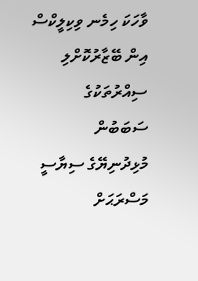ވާހަކަ ހިމެނ ވިކިލީކްސް އިން ބޭޒާރުކޮށްލި ސިއްރުތަކުގެ ސަބަބުން މުޅިދުނިޔޭގެ ސިޔާސީ މަސްރަޙަށް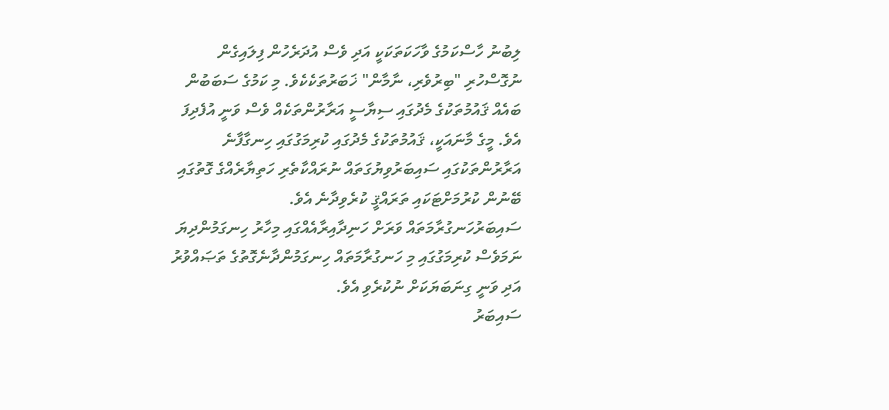ލިބުނު ހާސްކަމުގެ ވާހަކަތަކަކީ އަދި ވެސް އުދަރެހުން ފިލައިގެން ނުގޮސްހުރި "ބިރުވެރި، ނާމާން" ޚަބަރުތަކެކެވެ. މި ކަމުގެ ސަބަބުން ބައެއް ޤައުމުތަކުގެ މެދުގައި ސިޔާސީ އަރާރުންތަކެއް ވެސް ވަނީ އުފެދިފަ އެވެ. މީގެ މާނައަކީ، ޤައުމުތަކުގެ މެދުގައި ކުރިމަގުގައި ހިނގާފާނެ އަރާރުންތަކުގައި ސައިބަރުވިޔުގަތައް ނުރައްކާތެރި ހަތިޔާރެއްގެ ގޮތުގައި ބޭނުން ކުރުމަށްޓަކައި ތަރައްޤީ ކުރެވިދާނެ އެވެ.
ސައިބަރުހަނގުރާމަތައް ވަރަށް ހަނިދާއިރާއެއްގައި މިހާރު ހިނގަމުންދިޔަ ނަމަވެސް ކުރިމަގުގައި މި ހަނގުރާމަތައް ހިނގަމުންދާނެގޮތުގެ ތަޞައްވުރު އަދި ވަނީ ގިނަބަޔަކަށް ނުކުރެވި އެވެ.
ސައިބަރު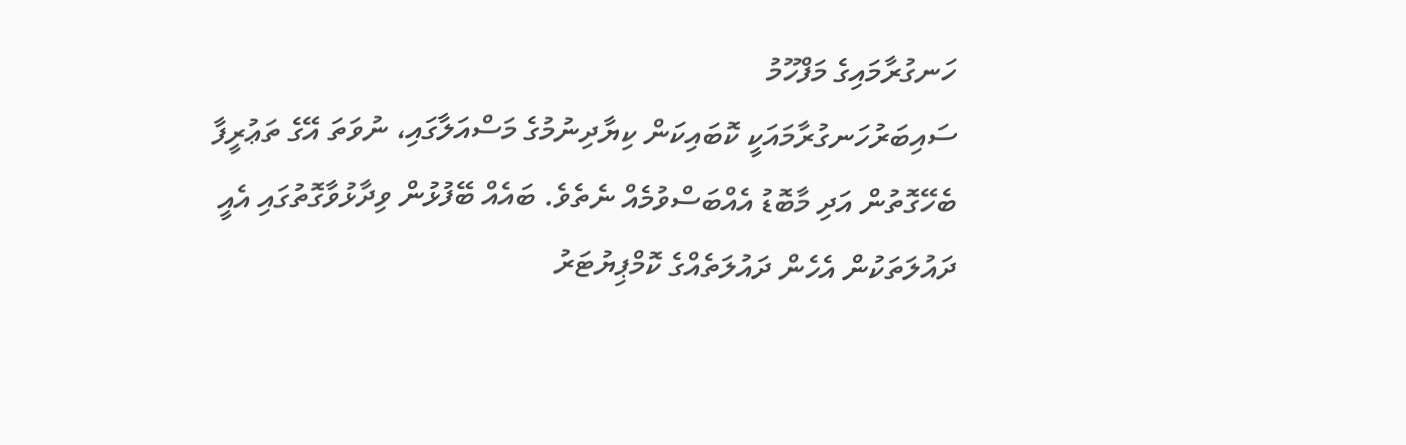ހަނގުރާމައިގެ މަފްހޫމު
ސައިބަރުހަނގުރާމައަކީ ކޮބައިކަން ކިޔާދިނުމުގެ މަސްއަލާގައި، ނުވަތަ އޭގެ ތަޢުރީފާ ބެހޭގޮތުން އަދި މާބޮޑު އެއްބަސްވުމެއް ނެތެވެ. ބައެއް ބޭފުޅުން ވިދާޅުވާގޮތުގައި އެއީ ދައުލަތަކުން އެހެން ދައުލަތެއްގެ ކޮމްޕިޔުޓަރު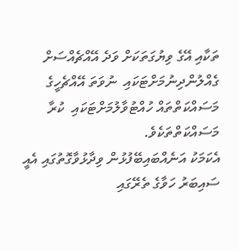ތަކާއި އޭގެ ވިޔުގަތަކަށް ވަދެ އޭއްޗެއްސަށް ގެއްލުންދިނުމަށްޓަކައި  ނުވަތަ އޭއްޗެހީގެ މަސައްކަތްތައް ހުއްޓުވާލުމަށްޓަކައި  ކުރާ މަސައްކަތްތަކެވެ.
އެކަމަކު އަނެއްބައިބޭފުޅުން ވިދާޅުވާގޮތުގައި އެއީ ސައިބަރު ހަވާގެ ތެރޭގައި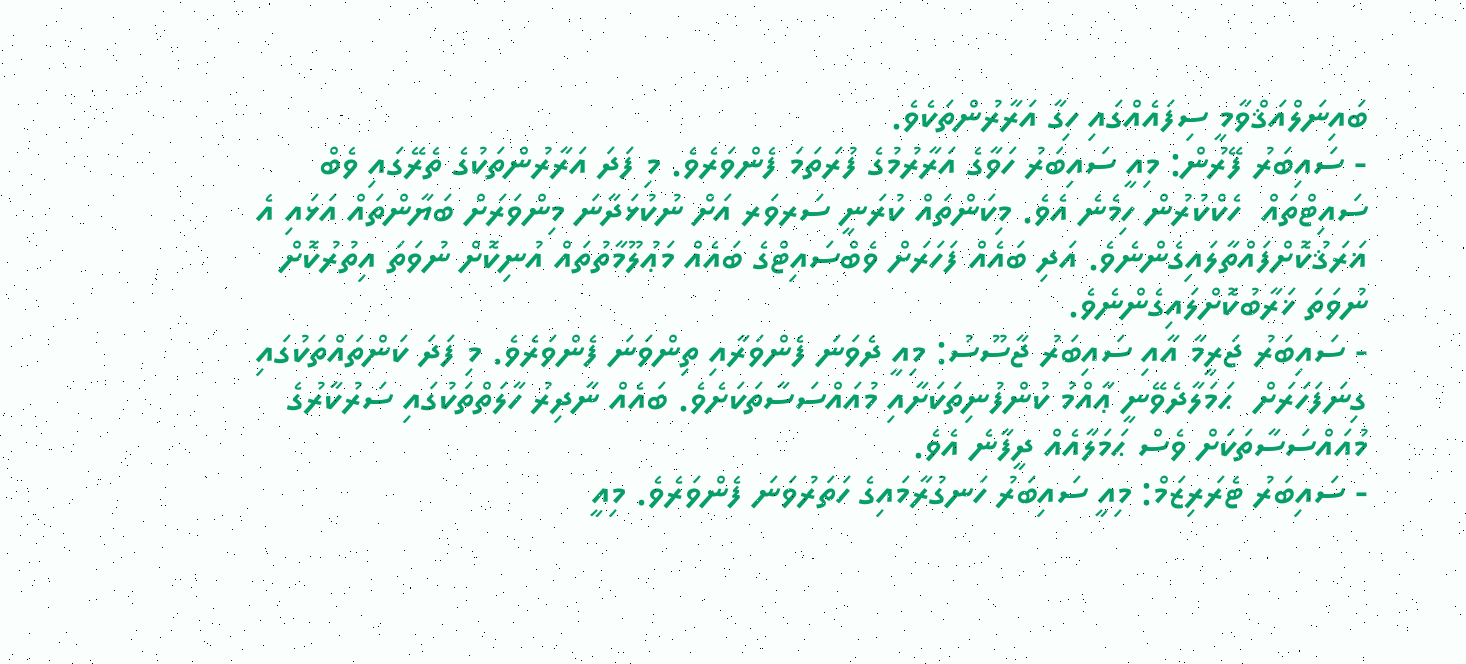ބައިނަލްއަޤްވާމީ ސިފައެއްގައި ހިގާ އަރާރުންތަކެވެ.
- ސައިބަރު ފޭރުން: މިއީ ސައިބަރު ހަވާގެ އަރާރުމުގެ ފުރަތަމަ ފެންވަރެވެ. މި ފަދަ އަރާރުންތަކުގެ ތެރޭގައި ވެބް ސައިޓްތައް  ހެކްކުރުން ހިމެނެ އެވެ. މިކަންތައް ކުރަނީ ސަރވަރ އަށް ނުކުޅަދާނަ މިންވަރަށް ބަޔާންތައް އަޅައި އެ ޣަރަޤުކޮށްފައްތާލައިގެންނެވެ. އަދި ބައެއް ފަހަރަށް ވެބްސައިޓްގެ ބައެއް މަޢުލޫމާތުތައް އުނިކޮށް ނުވަތަ އިތުރުކޮށް ނުވަތަ ޚަރާބުކޮށްލައިގެންނެވެ.
- ސައިބަރު ޖަރީމާ އާއި ސައިބަރު ޖާސޫސު: މިއީ ދެވަނަ ފެންވަރާއި ތިންވަނަ ފެންވަރެވެ. މި ފަދަ ކަންތައްތަކުގައި ގިނަފަހަރަށް  ޙަމަލާދެވޭނީ ޢާއްމު ކުންފުނިތަކަށާއި މުއައްސަސާތަކަށެވެ. ބައެއް ނާދިރު ހާލަތްތަކުގައި ސަރުކާރުގެ މުއައްސަސާތަކަށް ވެސް ޙަމަލާއެއް ދީފާނެ އެވެ.
- ސައިބަރު ޓެރަރިޒަމް: މިއީ ސައިބަރު ހަނގުރާމައިގެ ހަތަރުވަނަ ފެންވަރެވެ. މިއީ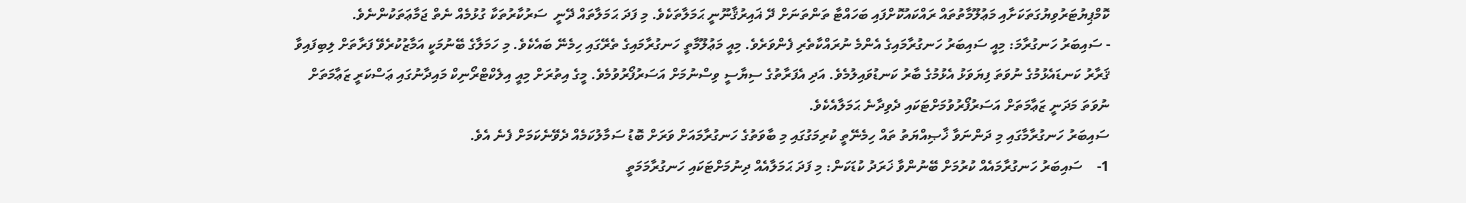ކޮމްޕިޔުޓަރުވިޔުގަތަކަށާއި މަޢުލޫމާތުތައް ރައްކައުކޮށްފައި ބަހައްޓާ ތަންތަނަށް ދޭ ޣައިރުޤާނޫނީ ޙަމަލާތަކެވެ. މި ފަދަ ޙަމަލާތައް ދޭނީ  ސަރުކާރުތަކާ ގުޅުމެއް ނެތް ޖަމާޢަތަކުންނެވެ.
- ސައިބަރު ހަނގުރާމަ: މިއީ ސައިބަރު ހަނގުރާމައިގެ އެންމެ ނުރައްކާތެރި ފެންވަރެވެ. މިއީ މަޢުލޫމާތީ ހަނގުރާމައިގެ ތެރޭގައި ހިމެނޭ ބައެކެވެ. މި ހަމަލާގެ ބޭނުމަކީ އަމާޒުކުރެވޭ ފަރާތަށް ލިބިފައިވާ ޤަރާރު ކަނޑައެޅުމުގެ ނުވަތަ ފިޔަވަޅު އެޅުމުގެ ބާރު ކަނޑުވައިލުމެވެ. އަދި އެފަރާތުގެ ސިޔާސީ ވިސްނުމަށް އަސަރުފޯރުވުމެވެ. މީގެ އިތުރަށް މިއީ އިލެކްޓްރޯނިކް މައިދާނުގައި ޢަސްކަރީ ޒަޢާމަތަށް ނުވަތަ މަދަނީ ޒަޢާމަތަށް އަސަރުފޯރުވުމަށްޓަކައި ދެވިދާނެ ޙަމަލާއެކެވެ.
ސައިބަރު ހަނގުރާމާގައި މި ދަންނަވާ ޚާޞިއްޔަތު ތައް ހިމެނޭތީ ކުރިމަގުގައި މި ބާވަތުގެ ހަނގުރާމައަށް ވަރަށް ބޮޑު ސަމާލުކަމެއް ދެވޭނެކަމަށް ފެނެ އެވެ.
1-    ސައިބަރު ހަނގުރާމައެއް ކުރުމަށް ބޭނުންވާ ޚަރަދު ކުޑަކަން: މި ފަދަ ޙަމަލާއެއް ދިނުމަށްޓަކައި ހަނގުރާމަމަތީ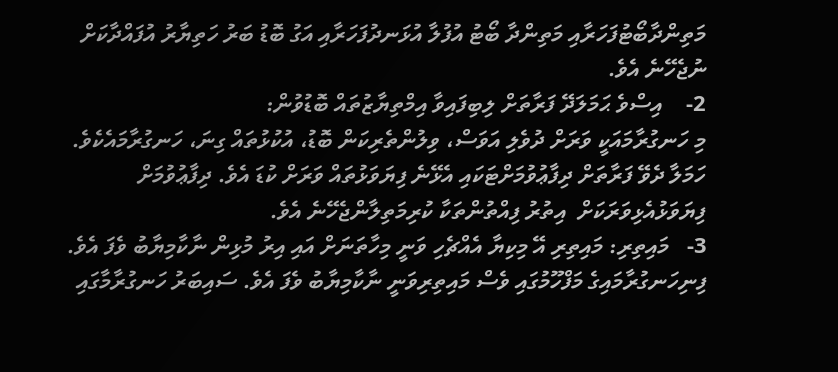މަތިންދާބޯޓުފަހަރާއި މަތިންދާ ބޯޓު އުފުލާ އުޅަނދުފަހަރާއި އަގު ބޮޑު ބަރު ހަތިޔާރު އުފައްދާކަށް ނުޖެހޭނެ އެވެ.
2-    އިސްވެ ޙަމަލަދޭ ފަރާތަށް ލިބިފައިވާ އިމްތިޔާޒުތައް ބޮޑުވުން:
މި ހަނގުރާމައަކީ ވަރަށް ދުވެލި އަވަސް، ވިލުންތެރިކަން ބޮޑު، އުކުޅުތައް ގިނަ، ހަނގުރާމައެކެވެ. ހަމަލާ ދެވޭ ފަރާތަށް ދިފާޢުވުމަށްޓަކައި އެޅޭނެ ފިޔަވަޅުތައް ވަރަށް ކުޑަ އެވެ. ދިފާޢުވުމަށް ފިޔަވަޅުއެޅިވަރަކަށް  އިތުރު ފިއްތުންތަކާ ކުރިމަތިލާންޖެހޭނެ އެވެ.
3-   މައިތިރި: މައިތިރި އޭ މިކިޔާ އެއްޗެހި ވަނީ މިހާތަނަށް އައި އިރު މުޅިން ނާކާމިޔާބު ވެފަ އެވެ. ފިނިހަނގުރާމައިގެ މަފްހޫމުގައި ވެސް މައިތިރިވަނީ ނާކާމިޔާބު ވެފަ އެވެ. ސައިބަރު ހަނގުރާމާގައި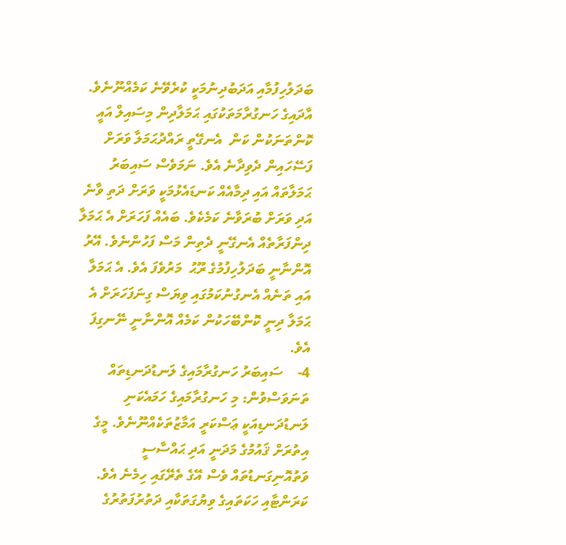ބަދަލުހިފުމާއި އަދަބުދިނުމަކީ ކުރެވޭނެ ކަމެއްނޫނެވެ. އާދައިގެ ހަނގުރާމަތަކުގައި ޙަމަލާދިން މިސައިލް އައީ ކޮންތަނަކުން ކަން  އެނގޭތީ ރައްދުޙަމަލާ ވަރަށް ފަސޭހައިން ދެވިދާނެ އެވެ. ނަމަވެސް ސައިބަރު ޙަމަލާތައް އައި ދިމާއެއް ކަނޑައެޅުމަކީ ވަރަށް ދަތި ވާނެ އަދި ވަރަށް ބުރަވާނެ ކަމެކެވެ. ބައެއް ފަހަރަށް އެ ޙަމަލާ ދިންފަރާތެއް އެނގޭނީ ދެތިން މަސް ފަހުންނެވެ. އޭރު އޮންނާނީ ބަދަލުހިފުމުގެ ރޫޙު  މަރުވެފަ އެވެ. އެ ޙަމަލާ އައި ތަނެއް އެނގުނުކަމުގައި ވިޔަސް ގިނަފަހަރަށް އެ ޙަމަލާ ދިނީ ކޮންބޭހަކުން ކަމެއް އޮންނާނީ ނޭނގިފަ އެވެ.
4-    ސައިބަރު ހަނގުރާމައިގެ ލަނޑުދަނޑިތައް ތަނަވަސްވުން: މި ހަނގުރާމައިގެ ހަމައެކަނި ލަނޑުދަނޑިއަކީ ޢަސްކަރީ އަމާޒުތަކެއްނޫނެވެ. މީގެ އިތުރަށް ޤައުމުގެ މަދަނީ އަދި ޙައްސާސީ ވަތުއޮނިގަނޑުތައް ވެސް އޭގެ ތެރޭގައި ހިމެނެ އެވެ. ކަރަންޓާއި ހަކަތައިގެ ވިޔުގަތަކާއި ދަތުރުފަތުރުގެ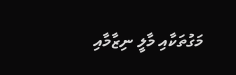މަގުތަކާއި މާލީ ނިޒާމާއި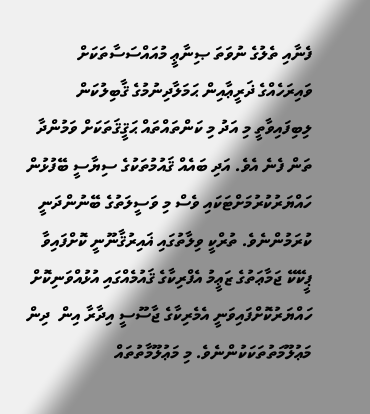ފެނާއި ތެލުގެ ނުވަތަ ޞިނާޢީ މުއައްސަސާތަކަށް  ވައިރަހެއްގެ ޛަރީޢާއިން ޙަމަލާދިނުމުގެ ޤާބިލުކަން ލިބިފައިވާތީ މި އަދު މި ކަންތައްތައް ޙަޤީޤަތަކަށް ވަމުންދާ ތަން ފެނެ އެވެ. އަދި ބައެއް ޤައުމުތަކުގެ ސިޔާސީ ބޭފުޅުން ހައްޔަރުކުރުމަށްޓަކައި ވެސް މި ވަސީލަތުގެ ބޭނުންދަނީ ކުރަމުންނެވެ. ތުރްކީ ވިލާތުގައި ޣައިރުޤާނޫނީ ކޮށްފައިވާ ޕީކޭކޭ ޖަމާޢަތުގެ ޒަޢީމު އެފްރިކާގެ ޤައުމެއްގައި އުޅުއްވަނިކޮށް ހައްޔަރުކޮށްފައިވަނީ އެމެރިކާގެ ޖާސޫސީ އިދާރާ އިން  ދިން މަޢުލޫމަތުތަކަކުންނެވެ. މި މަޢުލޫމާތުތައް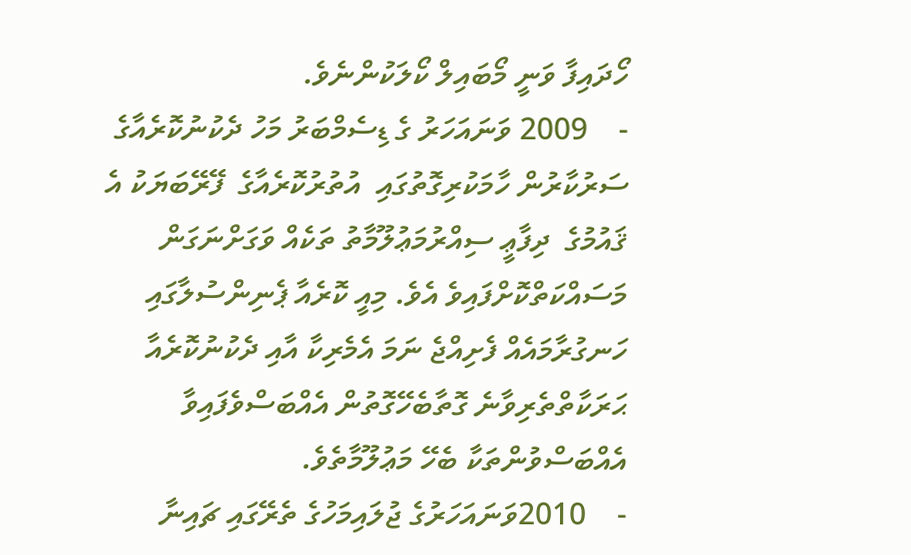ހޯދައިފާ ވަނީ މޯބައިލް ކޯލަކުންނެވެ.
-    2009 ވަނައަހަރު ގެ ޑިސެމްބަރު މަހު ދެކުނުކޮރެއާގެ ސަރުކާރުން ހާމަކުރިގޮތުގައި  އުތުރުކޮރެއާގެ  ފޭރޭބަޔަކު އެ ޤައުމުގެ  ދިފާޢީ ސިއްރުމަޢުލޫމާތު ތަކެއް ވަގަށްނަގަން މަސައްކަތްކޮށްފައިވެ އެވެ. މިއީ ކޮރެއާ ޕެނިންސުލާގައި ހަނގުރާމައެއް ފެށިއްޖެ ނަމަ އެމެރިކާ އާއި ދެކުނުކޮރެއާ  ޙަރަކާތްތެރިވާނެ ގޮތާބެހޭގޮތުން އެއްބަސްވެފައިވާ އެއްބަސްވުންތަކާ ބެހޭ މަޢުލޫމާތެވެ.
-    2010ވަނައަހަރުގެ ޖުލައިމަހުގެ ތެރޭގައި ޗައިނާ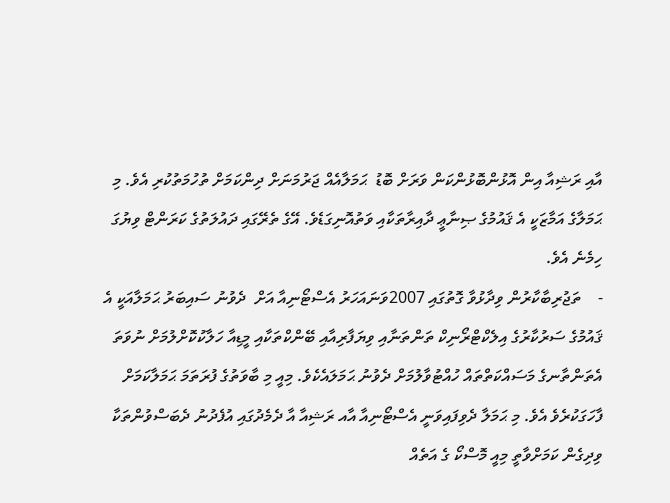އާއި ރަޝިއާ އިން އޮޅުންބޮޅުންކަން ވަރަށް ބޮޑު  ޙަމަލާއެއް ޖަރުމަނަށް ދިންކަމަށް ތުހުމަތުކުރި އެވެ. މި ޙަމަލާގެ އަމާޒަކީ އެ ޤައުމުގެ ޞިނާޢީ ދާއިރާތަކާއި ވަތުއޮނިގަޑެވެ. އޭގެ ތެރޭގައި ދައުލަތުގެ ކަރަންޓް ވިޔުގަ ހިމެނެ އެވެ.
-    ތަޖުރިބާކާރުން ވިދާޅުވާ ގޮތުގައި 2007ވަނައަހަރު އެސްޓޯނިއާ އަށް  ދެވުނު ސައިބަރު ޙަމަލާއަކީ އެ ޤައުމުގެ ސަރުކާރުގެ އިލެކްޓްރޯނިކް ތަންތަނާއި ވިޔަފާރިއާއި ބޭންކްތަކާއި މީޑިއާ ހަލާކުކޮށްލުމަށް ނުވަތަ އެތަންތާނގެ މަސައްކަތްތައް ހުއްޓުވާލުމަށް ދެވުނު ޙަމަލައެކެވެ. މިއީ މި ބާވަތުގެ ފުރަތަމަ ޙަމަލާކަމަށް ފާހަގަކުރެވެ އެވެ. މި ޙަމަލާ ދެވިފައިވަނީ އެސްޓޯނިއާ އާއ ރަޝިއާ އާ ދެމެދުގައި އުފެދުނު ދެބަސްވުންތަކާ ވިދިގެން ކަމަށްވާތީ މިއީ މޮސްކޯ ގެ އަތެއް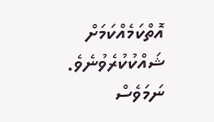އޮތްކަމެއްކަމަށް ޝައްކުކުރެވުނެވެ. ނަމަވެސް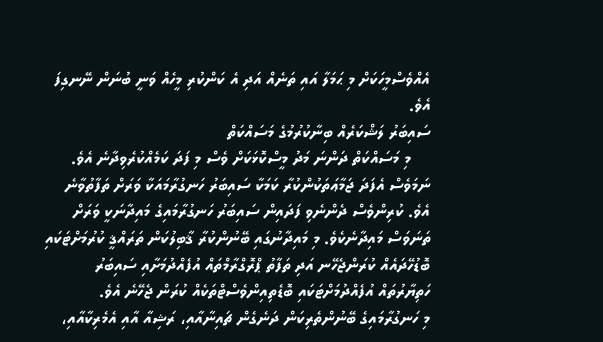އެއްވެސްމީހަކަށް މި ޙަމަލާ އައި ތަނެއް އަދި އެ ކަންކުރި މީހެއް ވަނީ ބުނަން ނޭނގިފަ އެވެ.
ސައިބަރު ލަޝްކަރެއް ބިނާކުރުމުގެ މަސައްކަތް
    މި މަސައްކަތް ދަންނަ މަދު މީސްކޮޅަކަށް ވެސް މި ފަދަ ކަމެއްކުރެވިދާނެ އެވެ. ނަމަވެސް އެފަދަ ޖަމާޢަތަކުންކުރާ ކަމަކާ ސައިބަރު ހަނގުރާމައަކާ ވަރަށް ތަފާތުވާނެ އެވެ. ކުރިންވެސް ދެންނެވި ފަދައިން ސައިބަރު ހަނގުރާމައިގެ މައިދާނަކީ ވަރަށް ތަނަވަސް މައިދާނެކެވެ. މި މައިދާނުގައި ބޭނުންކުރާ ޤާބިލުކަން ތަރައްޤީ ކުރުމަށްޓަކައި  ބޮޑުހޭދައެއް ކުރަންޖެހޭނ އަދި ތަފާތު ޕްރޮގްރާމްތައް އުފެއްދުމަށާއި ސައިބަރު ހަތިޔާރުތައް އުފެއްދުމަށްޓަކައި ބޮޑެތިއިންވެސްޓްތަކެއް ކުރަން ޖެހޭނެ އެވެ.
މި ހަނގުރާމައިގެ ބޭނުންތެރިކަން ދަނެގެން ޗައިނާއާއި، ރަޝިއާ އާއި އެމެރިކާއާއި،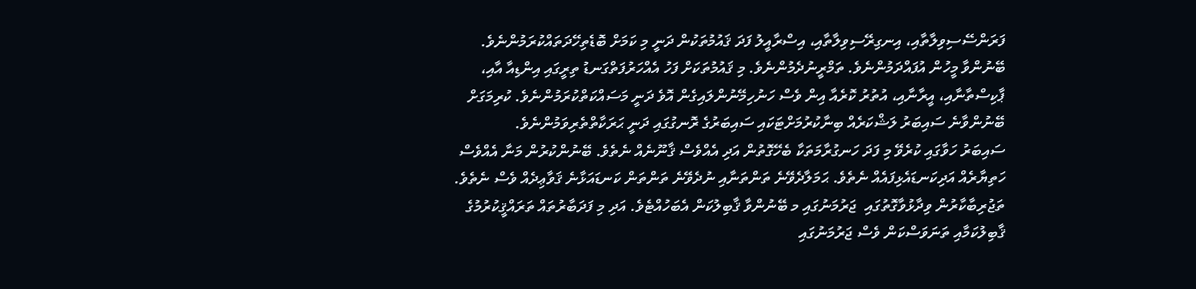ފަރަންސޭސިވިލާތާއި، އިނގިރޭސިވިލާތާއި، އިސްރާއީލު ފަދަ ޤައުމުތަކުން ދަނީ މި ކަމަށް ބޮޑެތިހޭދަތައްކުރަމުންނެވެ. ބޭނުންވާ މީހުން އުފައްދަމުންނެވެ. ތަމްރީނުދެމުންނެވެ. މި ޤައުމުތަކަށް ފަހު އެއްހަރުފަތްގަނޑު ތިރީގައި އިންޑިއާ އާއި، ޕާކިސްތާނާއި، އީރާނާއި، އުތުރު ކޮރެއާ އިން ވެސް ހަނުހިމޭނުންލައިގެން އޮވެ ދަނީ މަސައްކަތްކުރަމުންނެވެ. ކުރިމަގަށް ބޭނުންވާނެ ސައިބަރު ލަޝްކަރެއް ބިނާކުރުމަށްޓަކައި ސައިބަރުގެ ރޮނގުގައި ދަނީ ޙަރަކާތްތެރިވަމުންނެވެ.
ސައިބަރު ހަވާގައި ކުރެވޭ މި ފަދަ ހަނގުރާމަތަކާ ބެހޭގޮތުން އަދި އެއްވެސް ޤާނޫނެއް ނެތެވެ. ބޭނުންކުރުން މަނާ އެއްވެސް ހަތިޔާރެއް އަދިކަނޑައެޅިފައެއް ނެތެވެ. ޙަމަލާދެވޭނެ ތަންތަނާއި ނުދެވޭނެ ތަންތަން ކަނޑައަޅާނެ ޤަވާޢިދެއް ވެސް ނެތެވެ.
ތަޖުރިބާކާރުން ވިދާޅުވާގޮތުގައި  ޖަރުމަނުގައި މ ބޭނުންވާ ޤާބިލުކަން އެބަހުއްޓެވެ. އަދި މި ފަދަބާރުތައް ތަރައްޤީކުރުމުގެ ޤާބިލުކަމާއި ތަނަވަސްކަން ވެސް ޖަރުމަނުގައި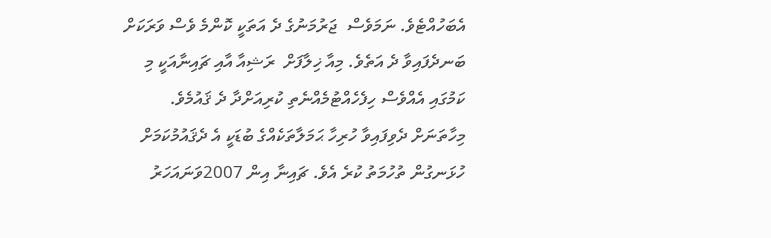އެބަހުއްޓެވެ. ނަމަވެސް  ޖަރުމަނުގެ ދެ އަތަކީ ކޮންމެ ވެސް ވަރަކަށް ބަނދެފައިވާ ދެ އަތެވެ. މިއާ ޚިލާފަށް  ރަޝިއާ އާއި ޗައިނާއަކީ މި ކަމުގައި އެއްވެސް ހިފެހެއްޓުމެއްނެތި ކުރިއަށްދާ ދެ ޤައުމެވެ. މިހާތަނަށް ދެވިފައިވާ ހުރިހާ ޙަމަލާތަކެއްގެ ބުޑަކީ އެ ދެޤައުމުކަމަށް ހުޅަނގުން ތުހުމަތު ކުރެ އެވެ. ޗައިނާ އިން 2007ވަނައަހަރު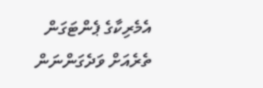އެމެރިކާގެ ޕެންޓަގަން ތެރެއަށް ވަދެގަންނަން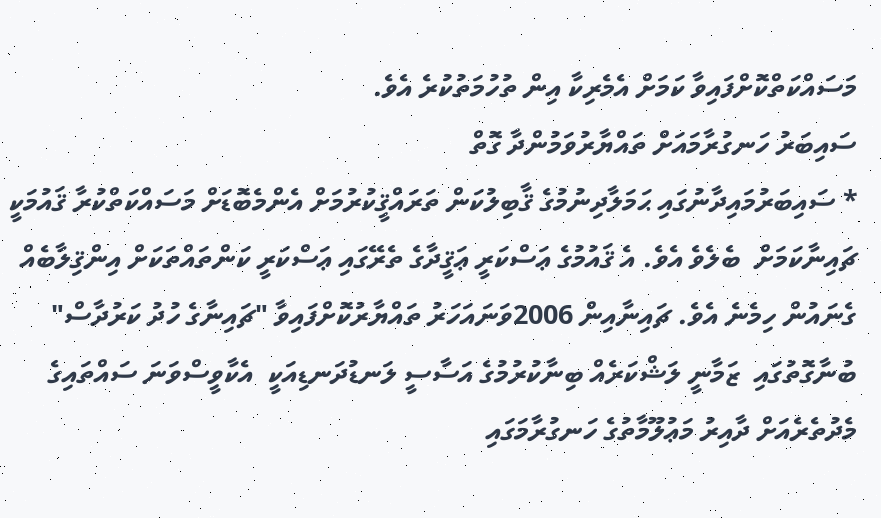މަސައްކަތްކޮށްފައިވާ ކަމަށް އެމެރިކާ އިން ތުހުމަތުކުރެ އެވެ.
ސައިބަރު ހަނގުރާމައަށް ތައްޔާރުވަމުންދާ ގޮތް
* ސައިބަރުމައިދާނުގައި ޙަމަލާދިނުމުގެ ޤާބިލުކަން ތަރައްޤީކުރުމަށް އެންމެބޮޑަށް މަސައްކަތްކުރާ ޤައުމަކީ ޗައިނާކަމަށް  ބެލެވެ އެވެ. އެ ޤައުމުގެ ޢަސްކަރީ ޢަޤީދާގެ ތެރޭގައި ޢަސްކަރީ ކަންތައްތަކަށް އިންޤިލާބެއް ގެނައުން ހިމެނެ އެވެ. ޗައިނާއިން 2006ވަނައަހަރު ތައްޔާރުކޮށްފައިވާ "ޗައިނާގެ ހުދު ކަރުދާސް"  ބުނާގޮތުގައި  ޒަމާނީ ލަޝްކަރެއް ބިނާކުރުމުގެ އަސާސީ ލަނޑުދަނޑިއަކީ  އެކާވީސްވަނަ ސައްތައިގެ މެދުތެރެއަށް ދާއިރު މަޢުލޫމާތުގެ ހަނގުރާމަގައި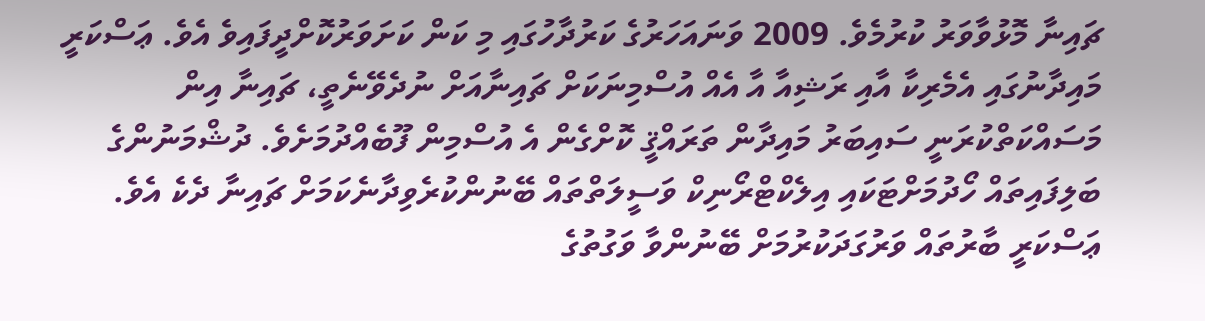ޗައިނާ މޮޅުވާވަރު ކުރުމެވެ. 2009 ވަނައަހަރުގެ ކަރުދާހުގައި މި ކަން ކަށަވަރުކޮށްދީފައިވެ އެވެ. ޢަސްކަރީ މައިދާނުގައި އެމެރިކާ އާއި ރަޝިއާ އާ އެއް އުސްމިނަކަށް ޗައިނާއަށް ނުދެވޭނެތީ، ޗައިނާ އިން މަސައްކަތްކުރަނީ ސައިބަރު މައިދާން ތަރައްޤީ ކޮށްގެން އެ އުސްމިން ފޫބެއްދުމަށެވެ. ދުޝްމަނުންގެ ބަލިފައިތައް ހޯދުމަށްޓަކައި އިލެކްޓްރޯނިކް ވަސީލަތްތައް ބޭނުންކުރެވިދާނެކަމަށް ޗައިނާ ދެކެ އެވެ. ޢަސްކަރީ ބާރުތައް ވަރުގަދަކުރުމަށް ބޭނުންވާ ވަގުތުގެ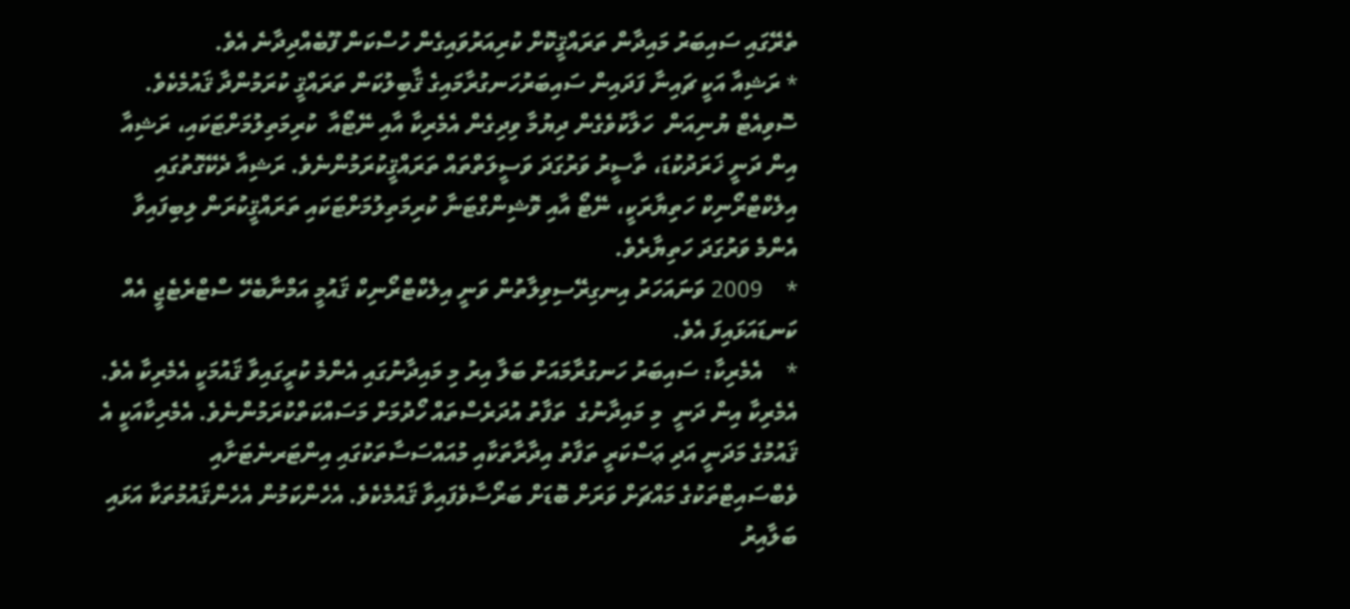ތެރޭގައި ސައިބަރު މައިދާން ތަރައްޤީކޮށް ކުރިއަރުވައިގެން ހުސްކަން ފޫބެއްދިދާނެ އެވެ.
* ރަޝިއާ އަކީ ޗައިނާ ފަދައިން ސައިބަރުހަނގުރާމައިގެ ޤާބިލުކަން ތަރައްޤީ ކުރަމުންދާ ޤައުމެކެވެ. ސޮވިއެޓް ޔުނިއަން  ހަލާކުވެގެން ދިޔުމާ ވިދިގެން އެމެރިކާ އާއި ނޭޓޯއާ  ކުރިމަތިލުމަށްޓަކައި، ރަޝިއާ އިން ދަނީ ޚަރަދުކުޑަ، ތާސީރު ވަރުގަދަ ވަސީލަތްތައް ތަރައްޤީކުރަމުންނެވެ. ރަޝިއާ ދެކޭގޮތުގައި އިލެކްޓްރޯނިކް ހަތިޔާރަކީ، ނޭޓޯ އާއި ވޮޝިންގްޓަނާ ކުރިމަތިލުމަށްޓަކައި ތަރައްޤީކުރަން ލިބިފައިވާ އެންމެ ވަރުގަދަ ހަތިޔާރެވެ.
*    2009 ވަނައަހަރު އިނގިރޭސިވިލާތުން ވަނީ އިލެކްޓްރޯނިކް ޤައުމީ އަމްނާބެހޭ ސްޓްރެޓެޖީ އެއް ކަނޑައަޅައިފަ އެވެ.
*    އެމެރިކާ: ސައިބަރު ހަނގުރާމައަށް ބަލާ އިރު މި މައިދާނުގައި އެންމެ ކުރީގައިވާ ޤައުމަކީ އެމެރިކާ އެވެ. އެމެރިކާ އިން ދަނީ  މި މައިދާނުގެ  ތަފާތު އުދަރެސްތައް ހޯދުމަށް މަސައްކަތްކުރަމުންނެވެ. އެމެރިކާއަކީ އެ ޤައުމުގެ މަދަނީ އަދި ޢަސްކަރީ ތަފާތު އިދާރާތަކާއި މުއައްސަސާތަކުގައި އިންޓަރނެޓަށާއި ވެބްސައިޓްތަކުގެ މައްޗަށް ވަރަށް ބޮޑަށް ބަރޯސާވެފައިވާ ޤައުމެކެވެ. އެހެންކަމުން އެހެންޤައުމުތަކާ އަޅައި ބަލާއިރު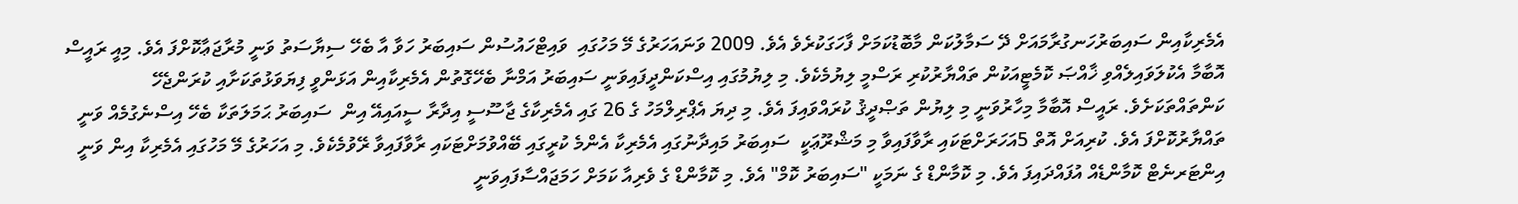އެމެރިކާއިން ސައިބަރުހަނގުރާމައަށް ދޭ ސަމާލުކަން މާބޮޑުކަމަށް ފާހަގަކުރެވެ އެވެ. 2009 ވަނައަހަރުގެ މޭ މަހުގައި  ވައިޓްހައުސުން ސައިބަރު ހަވާ އާ ބެހޭ ސިޔާސަތު ވަނީ މުރާޖަޢާކޮށްފަ އެވެ. މިއީ ރައީސް އޮބާމާ އެކުލަވައިލެއްވި ޚާއްޞަ ކޮމެޓީއަކުން ތައްޔާރުކުރި ރަސްމީ ލިޔުމެކެވެ. މި ލިޔުމުގައި އިސްކަންދީފައިވަނީ ސައިބަރު އަމްނާ ބެހޭގޮތުން އެމެރިކާއިން އަޅަންވީ ފިޔަވަޅުތަކަށާއި ކުރަންޖެހޭ ކަންތައްތަކަށެވެ. ރައީސް އޮބާމާ މިހާރުވަނީ މި ލިޔުން ތަޞްދީޤު ކުރައްވައިފަ އެވެ. މި ދިޔަ އެޕްރިލްމަހު ގެ 26 ގައި އެމެރިކާގެ ޖާސޫސީ އިދާރާ ސީއައިއޭ އިން  ސައިބަރު ޙަމަލަތަކާ ބެހޭ އިސްނެގުމެއް ވަނީ  ތައްޔާރުކޮށްފަ އެވެ. ކުރިއަށް އޮތް 5އަހަރަށްޓަކައި ރާވާފައިވާ މި މަޝްރޫޢަކީ  ސައިބަރު މައިދާނުގައި އެމެރިކާ އެންމެ ކުރީގައި ބޭއްވުމަށްޓަކައި ރާވާފައިވާ ރޭވުމެކެވެ. މި އަހަރުގެ މޭ މަހުގައި އެމެރިކާ އިން ވަނީ  އިންޓަރނެޓް ކޮމާންޑެއް އުފައްދައިފަ އެވެ. މި ކޮމާންޑް ގެ ނަމަކީ "ސައިބަރު ކޮމް" އެވެ. މި ކޮމާންޑް ގެ ވެރިއާ ކަމަށް ހަމަޖައްސާފައިވަނީ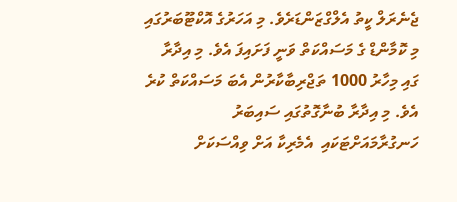ޖެނެރަލް ކީތު އެލްގްޒަންޑަރެވެ. މި އަހަރުގެ އޮކްޓޫބަރުގައި މި ކޮމާންޑް ގެ މަސައްކަތް ވަނީ ފަށައިފަ އެވެ. މި އިދާރާ ގައި މިހާރު 1000 ތަޖްރިބާކާރުން އެބަ މަސައްކަތް ކުރެ އެވެ. މި އިދާރާ ބުނާގޮތުގައި ސައިބަރު ހަނގުރާމައަށްޓަކައި  އެމެރިކާ އަށް ވިއްސަކަށް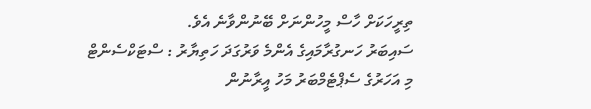ތިރީހަކަށް ހާސް މީހުންނަށް ބޭނުންވާނެ އެވެ.
ސައިބަރު ހަނގުރާމައިގެ އެންމެ ވަރުގަދަ ހަތިޔާރު : ސްޓަކްސެންޓް
މި އަހަރުގެ ސެޕްޓެމްބަރު މަހު އީރާނުން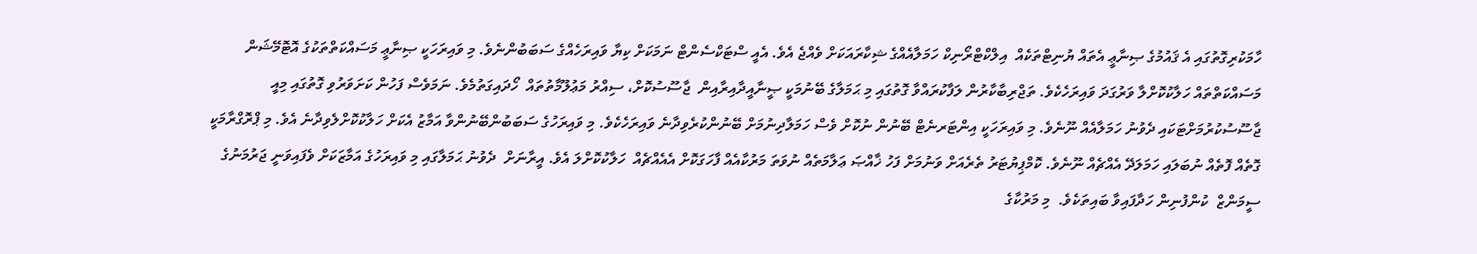ހާމަކުރިގޮތުގައި އެ ޤައުމުގެ ޞިނާޢީ އެތައް ޔުނިޓްތަކެއް  އިލްކްޓްރޯނިކް ހަމަލާއެއްގެ ޝިކާރައަކަށް ވެއްޖެ އެވެ. އެއީ ސްޓަކްސެންޓް ނަމަކަށް ކިޔާ ވައިރަހެއްގެ ސަބަބުންނެވެ. މި ވައިރަހަކީ ޞިނާޢީ މަސައްކަތްތަކުގެ އޮޓޮމޭޝަން މަސައްކަތްތައް ހަލާކުކޮށްލާ ވަރުގަދަ ވައިރަހެކެވެ. ތަޖްރިބާކާރުން ލަފާކުރައްވާ ގޮތުގައި މި ޙަމަލާގެ ބޭނުމަކީ ޞީނާއީދާއިރާއިން  ޖާސޫސުކޮށް، ސިއްރު މަޢުލޫމާތުތައް  ހޯދައިގަތުމެވެ. ނަމަވެސް ފަހުން ކަށަވަރުވި ގޮތުގައި މިއީ ޖާސޫސުކުރުމަށްޓަކައި ދެވުނު ހަމަލާއެއް ނޫނެވެ. މި ވައިރަހަކީ އިންޓަރނެޓް ބޭނުން ނުކޮށް ވެސް ހަމަލާދިނުމަށް ބޭނުންކުރެވިދާނެ ވައިރަހެކެވެ. މި ވައިރަހުގެ ސަބަބުންބޭނުންވާ އަމާޒު އެކަށް ހަލާކުކޮށްލެވިދާނެ އެވެ. މި ޕްރޮގްރާމަކީ ގޮތެއް ފޮތެއް ނުބަލައި ހަމަލަދޭ އެއްޗެއް ނޫނެވެ. ކޮމްޕިޔުޓަރު ތެރެއަށް ވަނުމަށް ފަހު ޚާއްޞަ ޢަލާމަތެއް ނުވަތަ މަރުކާއެއް ފާހަގަކޮށް އެއެއްޗެއް  ހަލާކުކޮށްލަ އެވެ. އީރާނަށް  ދެވުނު ޙަމަލާގައި މި ވައިރަހުގެ އަމާޒަކަށް ވެފައިވަނީ ޖަރުމަނުގެ ސީމަންޒް  ކުންފުނިން ހަދާފައިވާ ބައިތަކެވެ.  މި މަރުކާގެ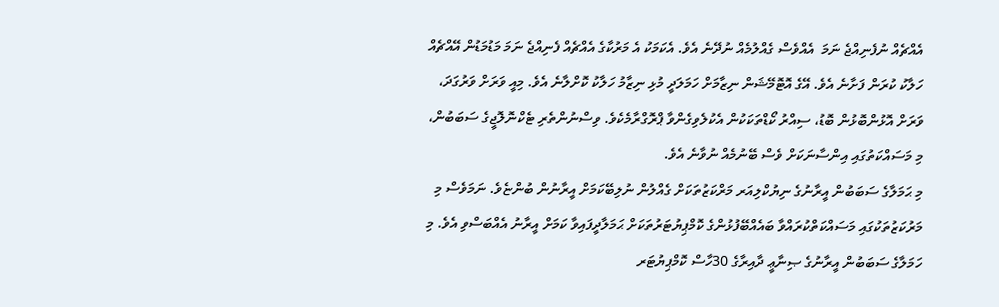އެއްޗެއް ނުފެނިއްޖެ ނަމަ  އެއްވެސް ގެއްލުމެއް ނުދޭނެ އެވެ. އެކަމަކު އެ މަރުކާގެ އެއްޗެއް ފެނިއްޖެ ނަމަ މަޑުމަޑުން އޭއްޗެއް ހަލާކު ކުރަން ފަށާނެ އެވެ. އޭގެ އޮޓޮމޭޝަން ނިޒާމަށް ހަމަލަދީ މުޅި ނިޒާމު ހަލާކު ކޮށްލާނެ އެވެ. މިއީ ވަރަށް ވަރުގަދަ، ވަރަށް އޮޅުންބޮޅުން ބޮޑު، ސިއްރު ކޯޑްތަކަކުން އެކުލެވިގެންވާ ޕްރޮގްރާމެކެވެ. ވިސްނުންތެރި ޓެކްނޮލޮޖީގެ ސަބަބުން،  މި މަސައްކަތުގައި އިންސާނަކަށް ވެސް ބޭނުމެއް ނުވާނެ އެވެ.
މި ޙަމަލާގެ ސަބަބުން އީރާނުގެ ނިޔުކްލިއަރ މަރްކަޒުތަކަށް ގެއްލުން ނުލިބޭކަމަށް އީރާނުން ބުންޏެވެ. ނަމަވެސް މި މަރުކަޒުތަކުގައި މަސައްކަތްކުރައްވާ ބައެއްބޭފުޅުންގެ ކޮމްޕިޔުޓަރުތަކަށް ޙަމަލާދީފައިވާ ކަމަށް އީރާނު އެއްބަސްވި އެވެ. މި ހަމަލާގެ ސަބަބުން އީރާނުގެ ޞިނާޢީ ދާއިރާގެ 30ހާސް ކޮމްޕިޔުޓަރ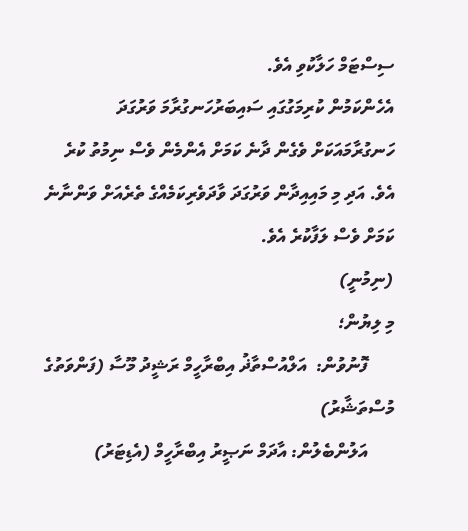ސިސްޓަމް ހަލާކުވި އެވެ.
އެހެންކަމުން ކުރިމަގުގައި ސައިބަރުހަނގުރާމަ ވަރުގަދަ ހަނގުރާމައަކަށް ވެގެން ދާނެ ކަމަށް އެންމެން ވެސް ނިމުތު ކުރެ އެވެ. އަދި މި މައިއިދާން ވަރުގަދަ ވާދަވެރިކަމެއްގެ ތެރެއަށް ވަންނާނެ ކަމަށް ވެސް ލަފާކުރެ އެވެ.
(ނިމުނީ)
މި ލިޔުން؛
      ފޮނުވުން:  އަލްއުސްތާޛު އިބްރާހީމް ރަޝީދު މޫސާ (ފަންވަތުގެ މުސްތަޝާރު)
      އަލުންބެލުން: އާދަމް ނަޞީރު އިބްރާހީމް (އެޑިޓަރު)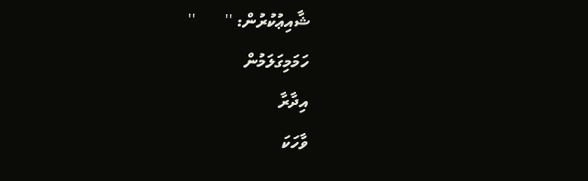ޝާއިޢުކުރުން: ''       ''
ހަމަމިގަލަމުން
އިދާރާ
ވާހަކަ